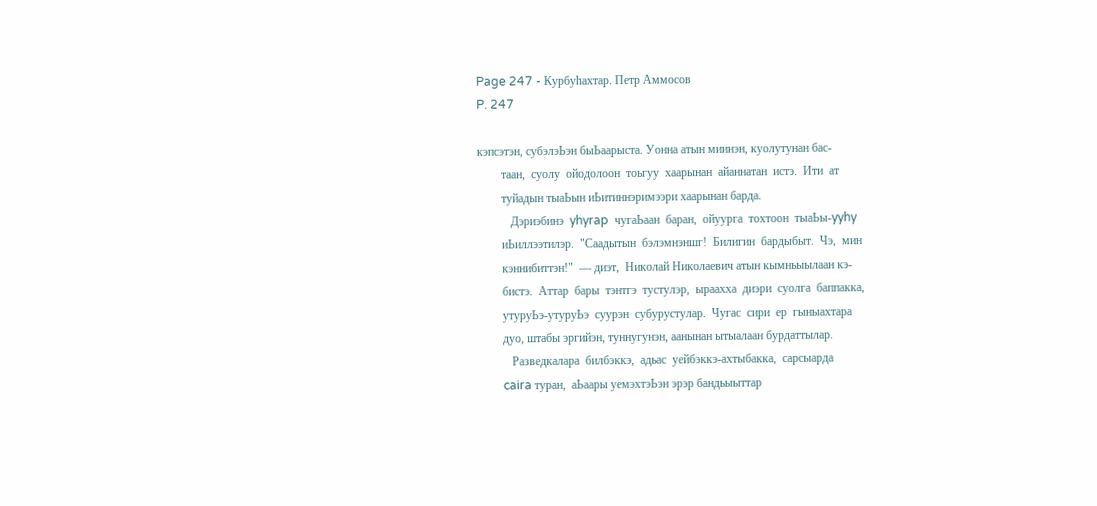Page 247 - Курбуһахтар. Петр Аммосов
P. 247

кэпсэтэн, субэлэЬэн быЬаарыста. Уонна атын миинэн, куолутунан бас-
        таан,  суолу  ойодолоон  тоьгуу  хаарынан  айаннатан  истэ.  Ити  ат
        туйадын тыаЬын иЬитиннэримээри хаарынан барда.
           Дэриэбинэ  yhyrap  чугаЬаан  баран,  ойуурга  тохтоон  тыаЬы-yyhy
        иЬиллээтилэр.  "Саадытын  бэлэмнэншг!  Билигин  бардыбыт.  Чэ,  мин
        кэннибиттэн!"  — диэт,  Николай Николаевич атын кымньыылаан кэ-
        бистэ.  Аттар  бары  тэнтгэ  тустулэр,  ыраахха  диэри  суолга  баппакка,
        утуруЬэ-утуруЬэ  суурэн  субурустулар.  Чугас  сири  ер  гыныахтара
        дуо, штабы эргийэн, туннугунэн, аанынан ытыалаан бурдаттылар.
           Разведкалара  билбэккэ,  адьас  уейбэккэ-ахтыбакка,  сарсыарда
        caira туран,  аЬаары уемэхтэЬэн эрэр бандьыыттар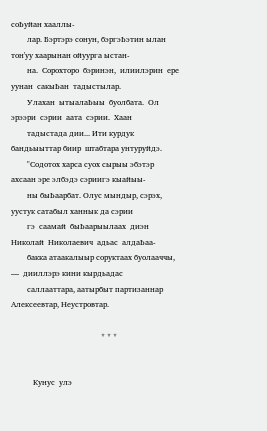соЬуйан хааллы-
        лар. Бэртэрэ сонун, бэргэЬэтин ылан тон'уу хаарынан ойуурга ыстан-
        на.  Сорохторо  бэринэн,  илиилэрин  ере  уунан  сакыЬан  тадыстылар.
        Улахан  ытыалаЬыы  буолбата.  Ол  эрээри  сэрии  аата  сэрии.  Хаан
        тадыстада дии... Ити курдук бандьыыттар биир  штабтара унтуруйдэ.
        "Содотох харса суох сырыы эбэтэр ахсаан эре элбэдэ сэриигэ кыайыы-
        ны быЬаарбат. Олус мындыр, сэрэх, уустук сатабыл ханнык да сэрии
        гэ  саамай  быЬаарыылаах  диэн  Николай  Николаевич  адьас  алдаЬаа-
        бакка атаакалыыр соруктаах буолааччы, —  дииллэрэ кини кырдьадас
        саллааттара, аатырбыт партизаннар Алексеевтар, Неустровтар.

                                             * * *


           Кунус  улэ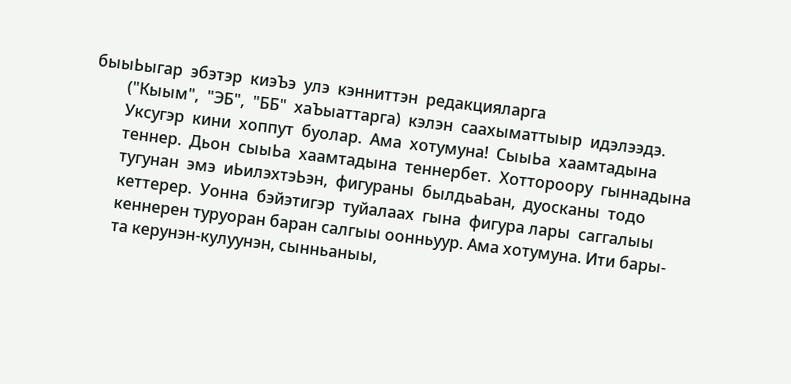быыЬыгар  эбэтэр  киэЪэ  улэ  кэнниттэн  редакцияларга
        ("Кыым",  "ЭБ",  "ББ"  хаЪыаттарга)  кэлэн  саахыматтыыр  идэлээдэ.
        Уксугэр  кини  хоппут  буолар.  Ама  хотумуна!  СыыЬа  хаамтадына
        теннер.  Дьон  сыыЬа  хаамтадына  теннербет.  Хоттороору  гыннадына
        тугунан  эмэ  иЬилэхтэЬэн,  фигураны  былдьаЬан,  дуосканы  тодо
        кеттерер.  Уонна  бэйэтигэр  туйалаах  гына  фигура лары  саггалыы
        кеннерен туруоран баран салгыы оонньуур. Ама хотумуна. Ити бары-
        та керунэн-кулуунэн, сынньаныы,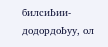билсиЬии-додордоЬуу, ол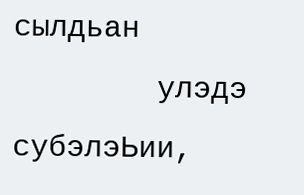сылдьан
        улэдэ субэлэЬии,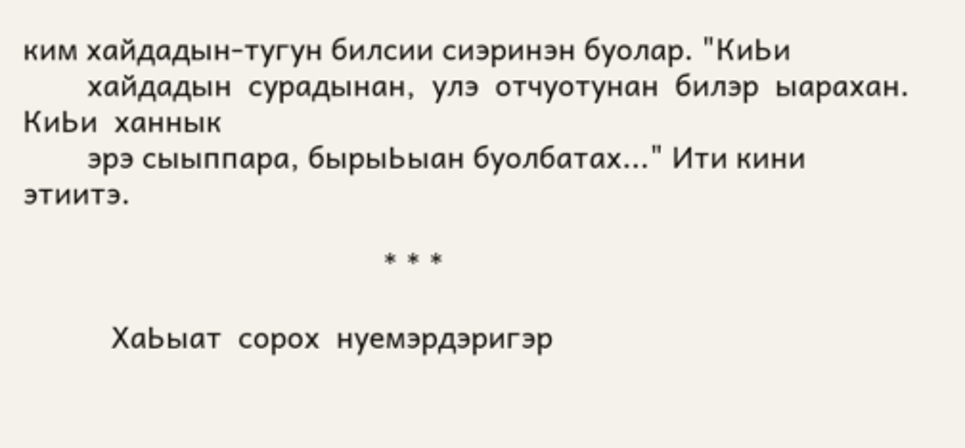ким хайдадын-тугун билсии сиэринэн буолар. "КиЬи
        хайдадын  сурадынан,  улэ  отчуотунан  билэр  ыарахан.  КиЬи  ханнык
        эрэ сыыппара, бырыЬыан буолбатах..." Ити кини этиитэ.

                                             * * *

           ХаЬыат  сорох  нуемэрдэригэр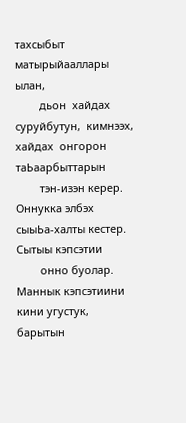тахсыбыт  матырыйааллары  ылан,
        дьон  хайдах  суруйбутун,  кимнээх,  хайдах  онгорон  таЬаарбыттарын
        тэн-изэн керер. Оннукка элбэх сыыЬа-халты кестер. Сытыы кэпсэтии
        онно буолар. Маннык кэпсэтиини кини угустук, барытын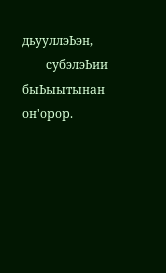дьууллэЬэн,
        субэлэЬии  быЬыытынан  он'орор.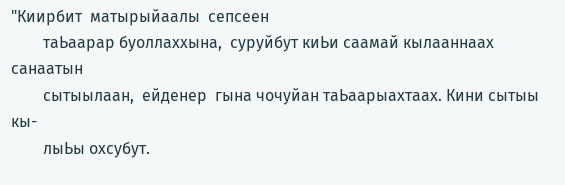"Киирбит  матырыйаалы  сепсеен
        таЬаарар буоллаххына,  суруйбут киЬи саамай кылааннаах санаатын
        сытыылаан,  ейденер  гына чочуйан таЬаарыахтаах. Кини сытыы кы-
        лыЬы охсубут.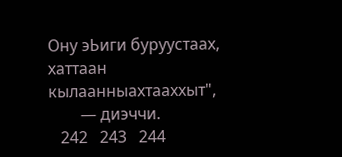Ону эЬиги буруустаах, хаттаан кылаанныахтааххыт",
        — диэччи.
   242   243   244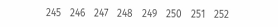245   246   247   248   249   250   251   252